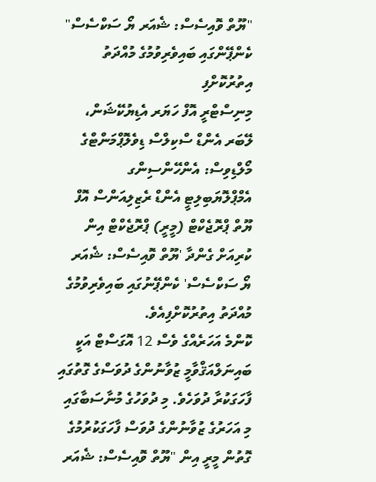"ޔޫތް ވޮއިސެސް: ޝެއަރ ޔޯ ސަކްސެސް" ކެންޕޭންގައި ބައިވެރިވުމުގެ މުއްދަތު އިތުރުކޮށްފި
މިނިސްޓްރީ އޮފް ހަޔަރ އެޑިޔުކޭޝަން، ލޭބަރ އެންޑް ސްކިލްސް ޑިވެލޮޕްމަންޓްގެ މޯލްޑިވިސް: އެންހޭންސިންގ އެމްޕްލޮޔަބިލިޓީ އެންޑް ރެޒިލިއަންސް އޮފް ޔޫތް ޕްރޮޖެކްޓް (މީރީ) ޕްރޮޖެކްޓް އިން ކުރިއަށް ގެންދާ 'ޔޫތް ވޮއިސެސް: ޝެއަރ ޔޯ ސަކްސެސް' ކެންޕޭނުގައި ބައިވެރިވުމުގެ މުއްދަތު އިތުރުކޮށްފިއެވެ.
ކޮންމެ އަހަރެއްގެ ވެސް 12 އޮގަސްޓް އަކީ ބައިނަލްއަޤްވާމީ ޒުވާނުންގެ ދުވަސްގެ ގޮތުގައި ފާހަގަކުރާ ދުވަހެވެ. މި ދުވަހުގެ މުނާސަބާގައި މި އަހަރުގެ ޒުވާނުންގެ ދުވަސް ފާހަގަކުރުމުގެ ގޮތުން މީރީ އިން "ޔޫތް ވޮއިސެސް: ޝެއަރ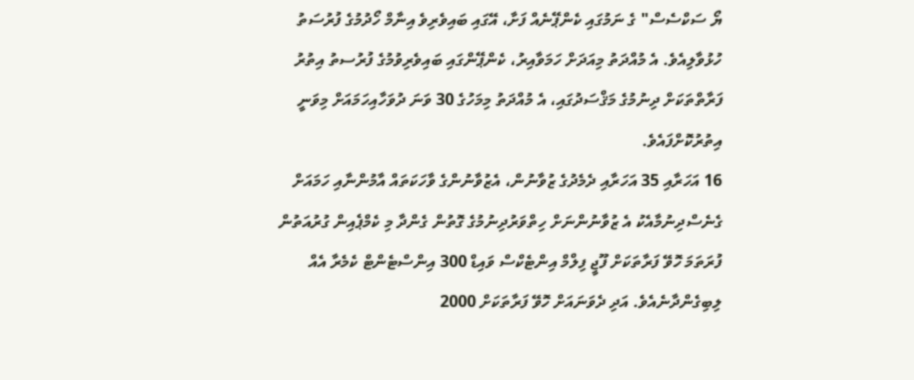ޔޯ ސަކްސެސް" ގެ ނަމުގައި ކެންޕޭނެއް ފަށާ، އޭގައި ބައިވެރިވެ އިނާމް ހޯދުމުގެ ފުރުސަތު ހުޅުވާލިއެވެ. އެ މުއްދަތު މިއަދަށް ހަމަވާއިރު، ކެންޕޭންގައި ބައިވެރިވުމުގެ ފުރުސތު އިތުރު ފަރާތްތަކަށް ދިނުމުގެ މަޤްސަދުގައި، އެ މުއްދަތު މިމަހުގެ 30 ވަނަ ދުވަހާއިހަމައަށް މިވަނީ އިތުރުކޮށްފައެވެ.
16 އަހަރާއި 35 އަހަރާއި ދެމެދުގެ ޒުވާނުން، އެޒުވާނުންގެ ވާހަކަތައް އާމުންނާއި ހަމައަށް ގެނެސްދިނުމާއެކު އެ ޒުވާނުންނަށް ހިތްވަރުދިނުމުގެ ގޮތުން ގެންދާ މި ކެމްޕެއިން ގުރުއަތުން ފުރަތަމަ ހޮވޭ ފަރާތަކަށް ފޫޖީ ފިލްމް އިންޓެކްސް ވައިޑް 300 އިންސްޓެންޓް ކެމެރާ އެއް ލިބިގެންދާނެއެވެ. އަދި ދެވަނައަށް ހޮވޭ ފަރާތަކަށް 2000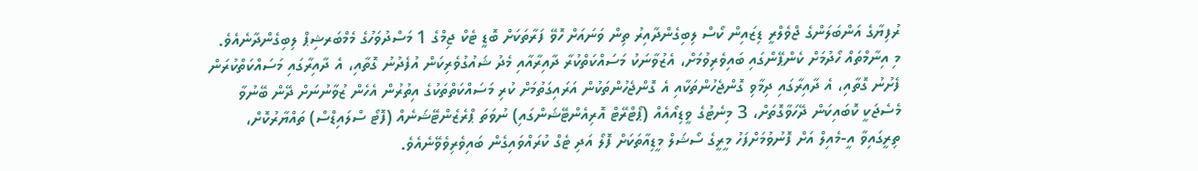ރުފިޔާގެ އަންބަލަންގެ ޖްވެލްރީ ޑިޒައިން ކޯސް ލިބިގެންދާއިރު ތިން ވަނައަށް ހޮވޭ ފަރާތަކަށް ބޮޑީ ޓެކް ޖިމްގެ 1 މަސްދުވަހުގެ މެމްބަރޝިޕް ލިބިގެންދާނެއެވެ.
މި އިނާމްތައް ހޯދުމަށް ކެންޕޭންގައި ބައިވެރިވުމަށް، އެޒުވާނަކު މަސައްކަތްކުރާ ދާއިރާއާއި މެދު ޝައުގުވެރިކަން އުފެދުނު ގޮތާއި، އެ ދާއިރާގައި މަސައްކަތްކުރަން ފެށުނު ގޮތާއި، އެ ދާއިރާގައި ދިމާވި ގޮންޖެހުންތަކާއި އެ ގޮންޖެހުންތަކުން އަރައިގަތުމަށް ކުރި މަސައްކަތްތަކުގެ އިތުރުން އެހެން ޒުވާނުނަށް ދޭން ބޭނުވާ މެސެޖަކީ ކޮބައިކަން ދޭހަވާގޮތަށް، 3 މިނެޓުގެ ވީޑިއޯއެއް (ޕޯޓްރޭޓް އޮރިއެންޓޭޝަންގައި) ނުވަތަ ޕްރެޒެންޓޭޝަނެއް (ފޮޓޯ ސްލައިޑްސް) ތައްޔާރުކޮށް، ތިރީގައިވާ އީ-މެއިލް އަށް ފޮނުވުމަށްފަހު މީރީގެ ސޯޝަލް މީޑިއާތަކަށް ފޮލޯ އަދި ޓެގް ކުރައްވައިގެން ބައިވެރިވެވޭނެއެވެ.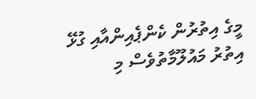މީގެ އިތުރުން ކެންޕެއިންއާއި ގުޅޭ އިތުރު މައުލޫމާތުވެސް މި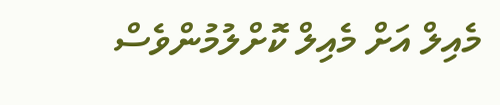މެއިލް އަށް މެއިލް ކޮށްލުމުންވެސް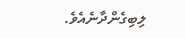ލިބިގެންދާނެއެވެ.